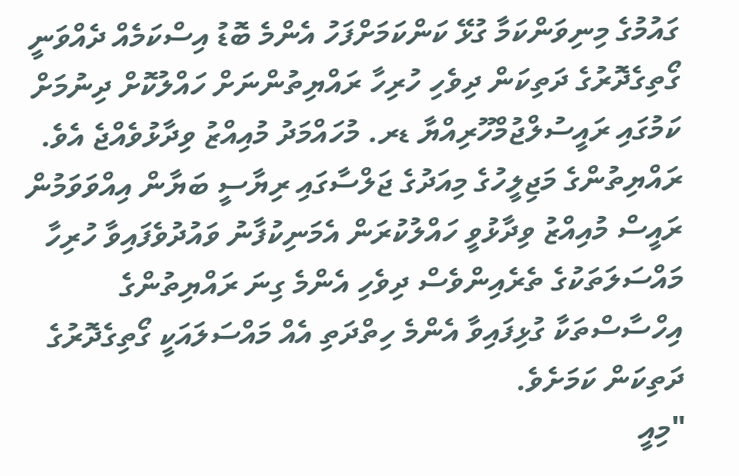ގައުމުގެ މިނިވަންކަމާ ގުޅޭ ކަންކަމަށްފަހު އެންމެ ބޮޑު އިސްކަމެއް ދެއްވަނީ ގޯތިގެދޮރުގެ ދަތިކަން ދިވެހި ހުރިހާ ރައްޔިތުންނަށް ހައްލުކޮށް ދިނުމަށް ކަމުގައި ރައީސުލްޖުމްހޫރިއްޔާ ޑރ. މުހައްމަދު މުއިއްޒު ވިދާޅުވެއްޖެ އެވެ.
ރައްޔިތުންގެ މަޖިލީހުގެ މިއަދުގެ ޖަލްސާގައި ރިޔާސީ ބަޔާން އިއްވަވަމުން ރައީސް މުއިއްޒު ވިދާޅުވީ ހައްލުކުރަން އެމަނިކުފާނު ވައުދުވެފައިވާ ހުރިހާ މައްސަލަތަކުގެ ތެރެއިންވެސް ދިވެހި އެންމެ ގިނަ ރައްޔިތުންގެ އިހްސާސްތަކާ ގުޅިފައިވާ އެންމެ ހިތްދަތި އެއް މައްސަލައަކީ ގޯތިގެދޮރުގެ ދަތިކަން ކަމަށެވެ.
"މިއީ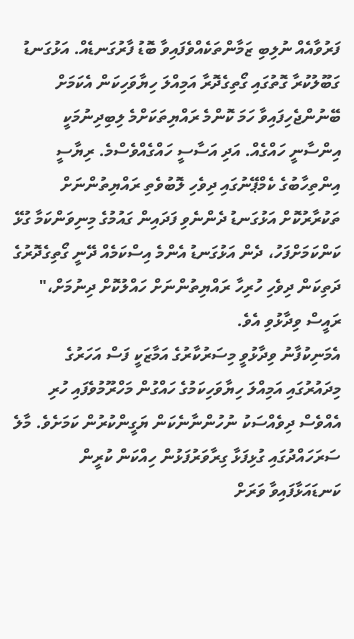ފަރުވާއެއް ނުލިބި ޒަމާންތަކެއްވެފައިވާ ބޮޑު ފާރުގަނޑެއް. އަޅުގަނޑު ގަބޫލުކުރާ ގޮތުގައި ގޯތިގެދޮރާ އަމިއްލަ ހިޔާވަހިކަން އެކަމަށް ބޭނުންޖެހިފައިވާ ހަމަ ކޮންމެ ރައްޔިތަކަށްމެ ލިބިދިނުމަކީ އިންސާނީ ހައްގެއް. އަދި އަސާސީ ހައްގެއްވެސްމެ. ރިޔާސީ އިންތިހާބުގެ ކެމްޕޭނުގައި ދިވެހި ލޮބުވެތި ރައްޔިތުންނަށް ތަކުރާރުކޮށް އަޅުގަނޑު ދެންނެވި ފަދައިން ގައުމުގެ މިނިވަންކަމާ ގުޅޭ ކަންކަމަށްފަހު، ދެން އަޅުގަނޑު އެންމެ އިސްކަމެއް ދޭނީ ގޯތިގެދޮރުގެ ދަތިކަން ދިވެހި ހުރިހާ ރައްޔިތުންނަށް ހައްލުކޮށް ދިނުމަށް،" ރައީސް ވިދާޅުވި އެވެ.
އެމަނިކުފާނު ވިދާޅުވީ މިސަރުކާރުގެ އަމާޒަކީ ފަސް އަހަރުގެ މިދައުރުގައި އަމިއްލަ ހިޔާވަހިކަމުގެ ހައްގުން މަހްރޫމުވެފައި ހުރި އެއްވެސް ދިވެއްސަކު ނުހުންނާނެކަން ޔަގީންކުރުން ކަމަށެވެ. މާލެ ސަރަހައްދުގައި ގުޅިފަޅާ ގިރާވަރުފަޅުން ހިއްކަން ކުރީން ކަނޑައަޅާފައިވާ ވަރަށް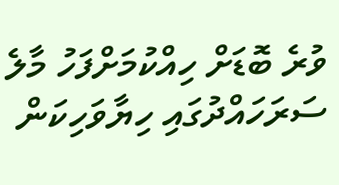ވުރެ ބޮޑަށް ހިއްކުމަށްފަހު މާލެ ސަރަހައްދުގައި ހިޔާވަހިކަން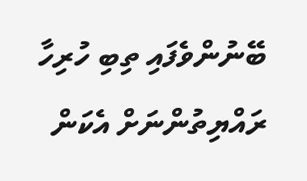ބޭނުންވެފައި ތިބި ހުރިހާ ރައްޔިތުންނަށް އެކަން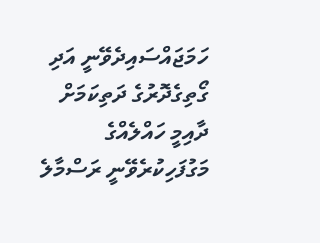ހަމަޖައްސައިދެވޭނީ އަދި ގޯތިގެދޮރުގެ ދަތިކަމަށް ދާއިމީ ހައްލެއްގެ މަގުފަހިކުރެވޭނީ ރަސްމާލެ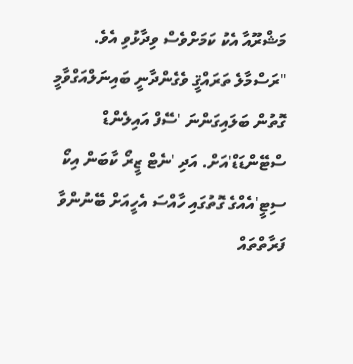މަޝްރޫއާ އެކު ކަމަށްވެސް ވިދާޅުވި އެވެ.
"ރަސްމާލެ ތަރައްޤީ ވެގެންދާނީ ބައިނަލްއަގްވާމީ ގޮތުން ބަލައިގަންނަ 'ސޭފް އައިލެންޑް ސްޓޭންޑަޑް'އަށް. އަދި 'ނެޓް ޒީރޯ ކާބަން އިކޯ ސިޓީ'އެއްގެ ގޮތުގައި ހާއްސަ އެހީއަށް ބޭނުންވާ ފަރާތްތައް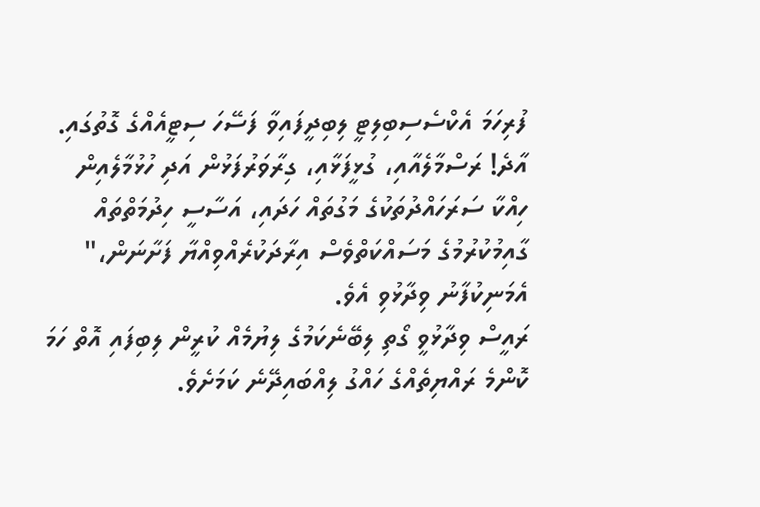ފުރިހަމަ އެކްސެސިބިލިޓީ ލިބިދީފައިވާ ފަސޭހަ ސިޓީއެއްގެ ގޮތުގައި. އާދެ! ރަސްމާލެއާއި، ގުޅީފަޅާއި، ގިރާވަރުފަޅުން އަދި ހުޅުމާލެއިން ހިއްކާ ސަރަހައްދުތަކުގެ މަގުތައް ހަދައި، އަސާސީ ހިދުމަތްތައް ގާއިމުކުރުމުގެ މަސައްކަތްވެސް އިރާދަކުރެއްވިއްޔާ ފަށާނަން،" އެމަނިކުފާނު ވިދާޅުވި އެވެ.
ރައީސް ވިދާޅުވީ ގޯތި ލިބޭނެކަމުގެ ލިޔުމެއް ކުރީން ލިބިފައި އޮތް ހަމަ ކޮންމެ ރައްޔިތެއްގެ ހައްގު ލިއްބައިދޭނެ ކަމަށެވެ.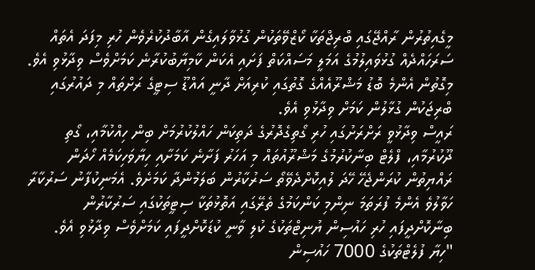މީގެއިތުރުން ރާއްޖޭގައި ބްރިޖްތަކާ ކޯޒްވޭތަކުން ގުޅުވާލައިގެން އާބާދުކުރެވެން ހުރި މިފަދަ އެތައް ސަރަހައްދެއް ގުޅުވައިލުމުގެ އަމަލީ މަސައްކަތް ފަށައި އެކަން ކާމިޔާބުކުރާނެ ކަމަށްވެސް ވިދާޅުވި އެވެ. މިގޮތުން އެންމެ ބޮޑު މަޝްރޫއެއްގެ ގޮތުގައި ކުރިއަށް ދާނީ އައްޑޫ ސިޓީގެ ރަށްތައް މި ދައުރުގައި ބްރިޖަކުން ގުޅާލުން ކަމަށް ވިދާޅުވި އެވެ.
ރައީސް ވިދާޅުވީ ރަށްރަށުގައި ހުރި ގޯތިގެދޮރުގެ ދަތިކަން ހައްލުކުރުމަށް ބިން ހިއްކުމާއި، ގޯތި ދޫކުރުމާއި، ފްލެޓް ބިނާކުރުމުގެ މަޝްރޫއުތައް މި އަހަރު ފަށާނެ ކަމަށާއި ހިޔާވަހިކަމެއް ހޯދަން ރައްޔިތުން ކުރަންޖެހޭ ހޭދަ ލުއިކޮށްދެވޭތޯ ސަރުކާރުން ބަލަމުންދާ ކަމަށެވެ. އެމަނިކުފާނު ސަރުކާރާ ހަވާލުވެ އެންމެ ފުރަތަމަ ނިންމި ކަންކަމުގެ ތެރޭގައި އަތޮޅުތަކާ ސިޓީތަކުގައި ސަރުކާރުން ބިނާކޮށްދީފައި ހުރި ހައުސިން ޔުނިޓްތަކުގެ ކުލި ވާނީ ކުޑަކޮށްދީފައި ކަމަށްވެސް ވިދާޅުވި އެވެ.
"ހިޔާ ފުލެޓްތަކުގެ 7000 ހައުސިން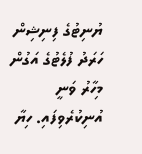ޔުނިޓުގެ ފިނިޝިން ހަރަދު ފުލެޓުގެ އަގުން މިހާރު ވަނީ އުނިކުރެވިފައި. ހިޔާ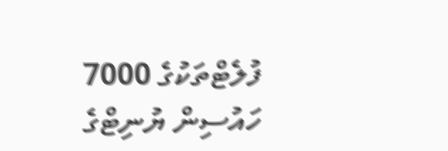ފުލެޓްތަކުގެ 7000 ހައުސިން ޔުނިޓްގެ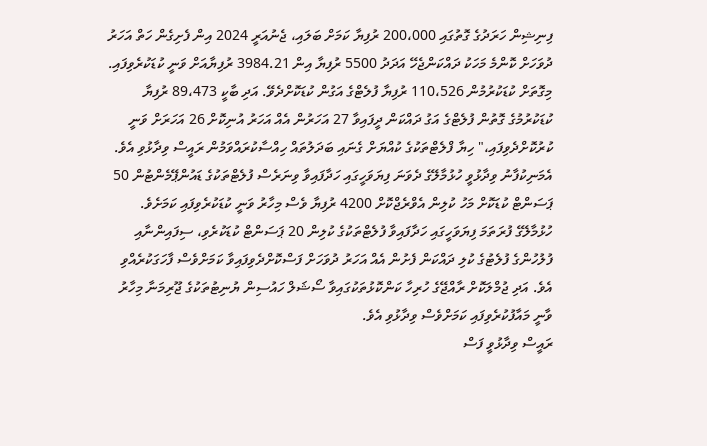ފިނިޝިން ހަރަދުގެ ގޮތުގައި 200،000 ރުފިޔާ ކަމަށް ބަލައި، ޖެނުއަރީ 2024 އިން ފެށިގެން ހަތް އަހަރު ދުވަހަށް ކޮންމެ މަހަކު ދައްކަންޖެހޭ އަދަދު 5500 ރުފިޔާ އިން 3984.21 ރުފިޔާއަށް ވަނީ ކުޑަކުރެވިފައި. މިގޮތަށް ކުޑަކުރުމުން 110،526 ރުފިޔާ ފުލެޓްގެ އަގުން ކުޑަކޮށްދެވޭ. އަދި ބާކީ 89،473 ރުފިޔާ ކުޑަކުރުމުގެ ގޮތުން ފުލެޓްގެ އަގު ދައްކަން ދީފައިވާ 27 އަހަރުން އެއް އަހަރު އުނިކޮށް 26 އަހަރަށް ވަނީ ކުރުކޮށްދެވިފައި،" ހިޔާ ފްލެޓްތަކުގެ ކުއްޔަށް ގެނައި ބަދަލުތައް ހިއްސާކުރައްވަމުން ރައީސް ވިދާޅުވި އެވެ.
އެމަނިކުފާނު ވިދާޅުވީ ހުޅުމާލޭގެ ދެވަނަ ފިޔަވަހީގައި ހަދާފައިވާ ވިނަރެސް ފުލެޓްތަކުގެ ޑައުންޕޭމެންޓުން 50 ޕަސަންޓް ކުޑަކޮށް މަހު ކުލިން އެވްރެޖްކޮށް 4200 ރުފިޔާ ވެސް މިހާރު ވަނީ ކުޑަކުރެވިފައި ކަމަށެވެ. ހުޅުމާލޭގެ ފުރަތަމަ ފިޔަވަހީގައި ހަދާފައިވާ ފުލެޓްތަކުގެ ކުލިން 20 ޕަސަންޓް ކުޑަކުރެވި، ސިފައިންނާއި ފުލުހުންގެ ފުލެޓުގެ ކުލި ދައްކަން ފެށުން އެއް އަހަރު ދުވަހަށް ފަސްކޮށްދެވިފައިވާ ކަމަށްވެސް ފާހަގަކުރެއްވި އެވެ. އަދި ޖުމްލަކޮށް ރާއްޖޭގެ ހުރިހާ ކަންކޮޅުތަކުގައިވާ ސޯޝަލް ހައުސިން ޔުނިޓުތަކުގެ ޖޫރިމަނާ މިހާރު ވާނީ މައާފުކުރެވިފައި ކަމަށްވެސް ވިދާޅުވި އެވެ.
ރައީސް ވިދާޅުވީ ފަސް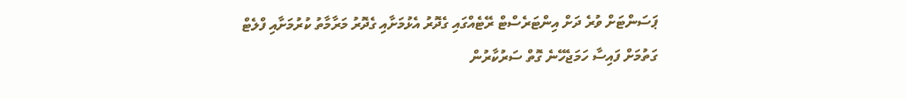ޕަސަންޓަށް ވުރެ ދަށް އިންޓަރެސްޓް ރޭޓެއްގައި ގެދޮރު އެޅުމަށާއި ގެދޮރު މަރާމާތު ކުރުމަށާއި ފްލެޓް ގަތުމަށް ފައިސާ ހަމަޖެހޭނެ ގޮތް ސަރުކާރުން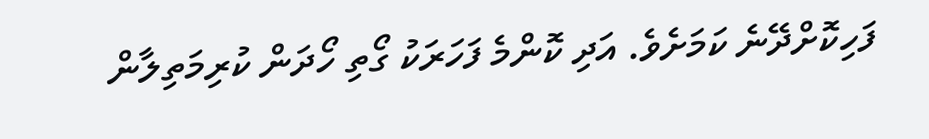ފަހިކޮށްދޭނެ ކަމަށެވެ. އަދި ކޮންމެ ފަހަރަކު ގޯތި ހޯދަން ކުރިމަތިލާން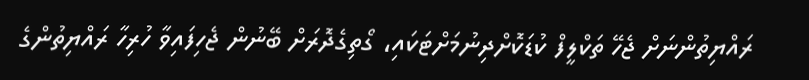ރައްޔިތުންނަށް ޖެހޭ ތަކްލީފް ކުޑަކޮށްދިނުމަށްޓަކައި، ގޯތިގެދޮރަށް ބޭނުން ޖެހިފައިވާ ހުރިހާ ރައްޔިތުންގެ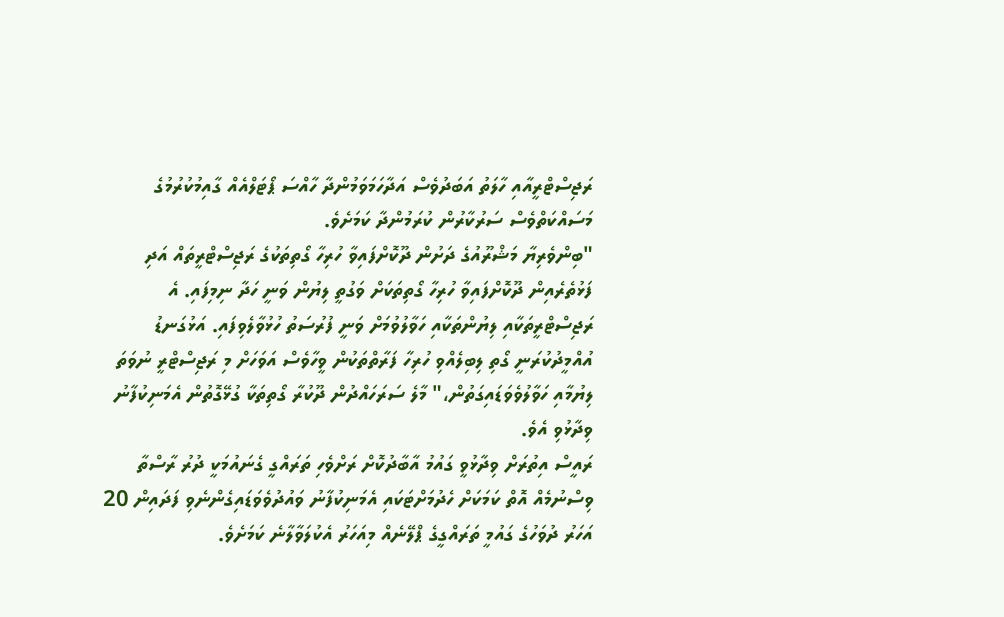ރަޖިސްޓްރީއާއި ހާލަތު އަބަދުވެސް އަދާހަމަވަމުންދާ ހާއްސަ ޕޯޓަލްއެއް ގާއިމުކުރުމުގެ މަސައްކަތްވެސް ސަރުކާރުން ކުރަމުންދާ ކަމަށެވެ.
"ބިންވެރިޔާ މަޝްރޫއުގެ ދަށުން ދޫކޮށްފައިވާ ހުރިހާ ގޯތިތަކުގެ ރަޖިސްޓްރީތައް އަދި ފަޅުތެރެއިން ދޫކޮށްފައިވާ ހުރިހާ ގޯތިތަކަށް ވަގުތީ ލިޔުން ވަނީ ހަދާ ނިމިފައި. އެ ރަޖިސްޓްރީތަކާއި ލިޔުންތަކާއި ހަވާލުވުމަށް ވަނީ ފުރުސަތު ހުޅުވާލެވިފައި. އަޅުގަނޑު އުއްމީދުކުރަނީ ގޯތި ލިބިލެއްވި ހުރިހާ ފަރާތްތަކުން ވީހާވެސް އަވަހަށް މި ރަޖިސްޓްރީ ނުވަތަ ލިޔުމާއި ހަވާލުވެވަޑައިގަތުން،" މާލެ ސަރަހައްދުން ދޫކުރާ ގޯތިތަކާ ގުޅޭގޮތުން އެމަނިކުފާނު ވިދާޅުވި އެވެ.
ރައީސް އިތުރަށް ވިދާޅުވީ ގައުމު އާބާދުކޮށް ރަށްވެހި ތަރައްގީ ގެނައުމަކީ ދުރު ރާސްތާ ވިސްނުމެއް އޮތް ކަމަކަށް ހެދުމަށްޓަކައި އެމަނިކުފާނު ވައުދުވެވަޑައިގެންނެވި ފަދައިން 20 އަހަރު ދުވަހުގެ ގައުމީ ތަރައްގީގެ ޕްލޭނެއް މިއަހަރު އެކުލަވާލާނެ ކަމަށެވެ.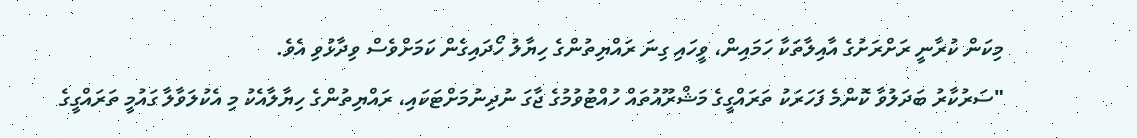މިކަން ކުރާނީ ރަށްރަށުގެ އާއިލާތަކާ ހަމައިން، ވީހައި ގިނަ ރައްޔިތުންގެ ހިޔާލު ހޯދައިގެން ކަމަށްވެސް ވިދާޅުވި އެވެ.
"ސަރުކާރު ބަދަލުވާ ކޮންމެ ފަހަރަކު ތަރައްގީގެ މަޝްރޫއުތައް ހުއްޓުވުމުގެ ޖާގަ ނުދިނުމަށްޓަކައި، ރައްޔިތުންގެ ހިޔާލާއެކު މި އެކުލަވާލާ ގައުމީ ތަރައްގީގެ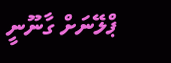ޕްލޭނަށް ގާނޫނީ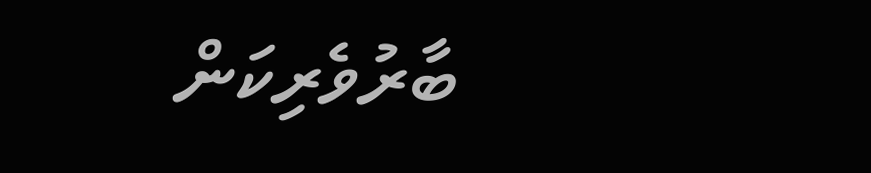ބާރުވެރިކަން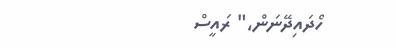ހޯދައިދޭނަން،" ރައީސް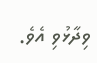ވިދާޅުވި އެވެ.